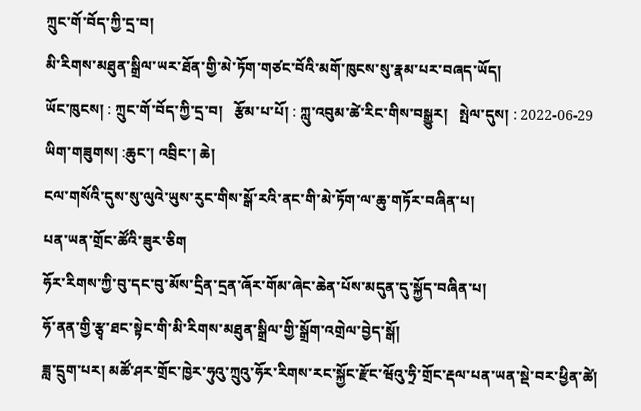ཀྲུང་གོ་བོད་ཀྱི་དྲ་བ།
མི་རིགས་མཐུན་སྒྲིལ་ཡར་ཐོན་གྱི་མེ་ཏོག་གཙང་བོའི་མགོ་ཁུངས་སུ་རྣམ་པར་བཞད་ཡོད།
ཡོང་ཁུངས། : ཀྲུང་གོ་བོད་ཀྱི་དྲ་བ།   རྩོམ་པ་པོ། : ཀླུ་འབུམ་ཚེ་རིང་གིས་བསྒྱུར།   སྤེལ་དུས། : 2022-06-29
ཡིག་གཟུགས། :ཆུང་། འབྲིང་། ཆེ།
ངལ་གསོའི་དུས་སུ་ལུའེ་ཡུས་རུང་གིས་སྒོ་རའི་ནང་གི་མེ་ཏོག་ལ་ཆུ་གཏོར་བཞིན་པ།
པན་ཡན་གྲོང་ཚོའི་ཟུར་ཅིག
ཧོར་རིགས་ཀྱི་བུ་དང་བུ་མོས་དྲིན་དྲན་ཞོར་གོམ་ཞེང་ཆེན་པོས་མདུན་དུ་སྐྱོད་བཞིན་པ།
ཧོ་ནན་གྱི་རྩྭ་ཐང་སྟེང་གི་མི་རིགས་མཐུན་སྒྲིལ་གྱི་སྒྲོག་འགྲེལ་བྱེད་སྒོ།
ཟླ་དྲུག་པར། མཚོ་ཤར་གྲོང་ཁྱེར་ཧུའུ་ཀྲུའུ་ཧོར་རིགས་རང་སྐྱོང་རྫོང་ཝོའུ་ཧྲི་གྲོང་རྡལ་པན་ཡན་སྡེ་བར་ཕྱིན་ཚེ།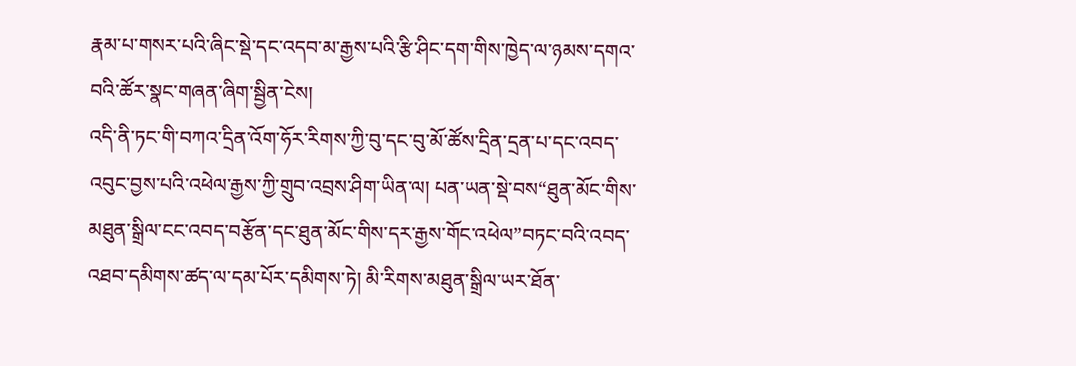རྣམ་པ་གསར་པའི་ཞིང་སྡེ་དང་འདབ་མ་རྒྱས་པའི་རྩི་ཤིང་དག་གིས་ཁྱེད་ལ་ཉམས་དགའ་བའི་ཚོར་སྣང་གཞན་ཞིག་སྦྱིན་ངེས།
འདི་ནི་ཏང་གི་བཀའ་དྲིན་འོག་ཧོར་རིགས་ཀྱི་བུ་དང་བུ་མོ་ཚོས་དྲིན་དྲན་པ་དང་འབད་འབུང་བྱས་པའི་འཕེལ་རྒྱས་ཀྱི་གྲུབ་འབྲས་ཤིག་ཡིན་ལ། པན་ཡན་སྡེ་བས“ཐུན་མོང་གིས་མཐུན་སྒྲིལ་ངང་འབད་བརྩོན་དང་ཐུན་མོང་གིས་དར་རྒྱས་གོང་འཕེལ”བཏང་བའི་འབད་འཐབ་དམིགས་ཚད་ལ་དམ་པོར་དམིགས་ཏེ། མི་རིགས་མཐུན་སྒྲིལ་ཡར་ཐོན་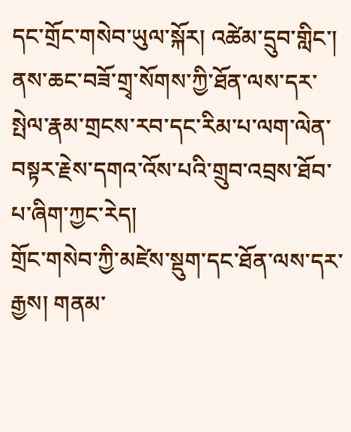དང་གྲོང་གསེབ་ཡུལ་སྐོར། འཚེམ་དྲུབ་གླིང་། ནས་ཆང་བཟོ་གྲྭ་སོགས་ཀྱི་ཐོན་ལས་དར་སྤེལ་རྣམ་གྲངས་རབ་དང་རིམ་པ་ལག་ལེན་བསྟར་རྗེས་དགའ་འོས་པའི་གྲུབ་འབྲས་ཐོབ་པ་ཞིག་ཀྱང་རེད།
གྲོང་གསེབ་ཀྱི་མཛེས་སྡུག་དང་ཐོན་ལས་དར་རྒྱས། གནམ་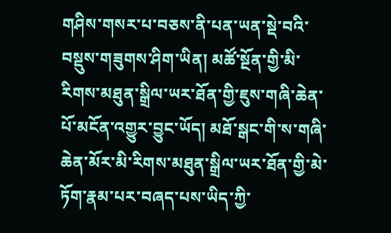གཤིས་གསར་པ་བཅས་ནི་པན་ཡན་སྡེ་བའི་བསྡུས་གཟུགས་ཤིག་ཡིན། མཚོ་སྔོན་གྱི་མི་རིགས་མཐུན་སྒྲིལ་ཡར་ཐོན་གྱི་ཇུས་གཞི་ཆེན་པོ་མངོན་འགྱུར་བྱུང་ཡོད། མཐོ་སྒང་གི་ས་གཞི་ཆེན་མོར་མི་རིགས་མཐུན་སྒྲིལ་ཡར་ཐོན་གྱི་མེ་ཏོག་རྣམ་པར་བཞད་པས་ཡིད་ཀྱི་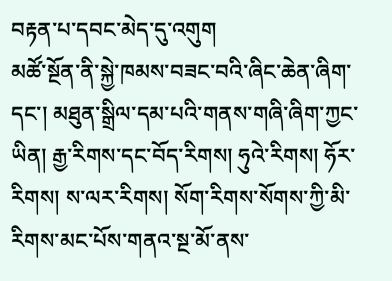བརྟན་པ་དབང་མེད་དུ་འགུག
མཚོ་སྔོན་ནི་སྐྱེ་ཁམས་བཟང་བའི་ཞིང་ཆེན་ཞིག་དང་། མཐུན་སྒྲིལ་དམ་པའི་གནས་གཞི་ཞིག་ཀྱང་ཡིན། རྒྱ་རིགས་དང་བོད་རིགས། ཧུའེ་རིགས། ཧོར་རིགས། ས་ལར་རིགས། སོག་རིགས་སོགས་ཀྱི་མི་རིགས་མང་པོས་གནའ་སྔ་མོ་ནས་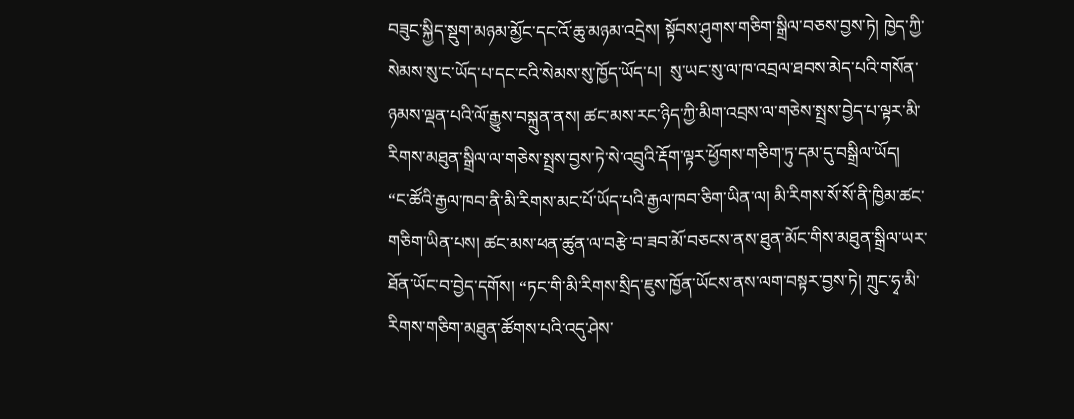བཟུང་སྐྱིད་སྡུག་མཉམ་མྱོང་དང་འོ་ཆུ་མཉམ་འདྲེས། སྟོབས་ཤུགས་གཅིག་སྒྲིལ་བཅས་བྱས་ཏེ། ཁྱེད་ཀྱི་སེམས་སུ་ང་ཡོད་པ་དང་ངའི་སེམས་སུ་ཁྱོད་ཡོད་པ།  སུ་ཡང་སུ་ལ་ཁ་འབྲལ་ཐབས་མེད་པའི་གསོན་ཉམས་ལྡན་པའི་ལོ་རྒྱུས་བསྐྲུན་ནས། ཚང་མས་རང་ཉིད་ཀྱི་མིག་འབྲས་ལ་གཅེས་སྤྲས་བྱེད་པ་ལྟར་མི་རིགས་མཐུན་སྒྲིལ་ལ་གཅེས་སྤྲས་བྱས་ཏེ་སེ་འབྲུའི་རྡོག་ལྟར་ཕྱོགས་གཅིག་ཏུ་དམ་དུ་བསྒྲིལ་ཡོད།
“ང་ཚོའི་རྒྱལ་ཁབ་ནི་མི་རིགས་མང་པོ་ཡོད་པའི་རྒྱལ་ཁབ་ཅིག་ཡིན་ལ། མི་རིགས་སོ་སོ་ནི་ཁྱིམ་ཚང་གཅིག་ཡིན་པས། ཚང་མས་ཕན་ཚུན་ལ་བརྩེ་བ་ཟབ་མོ་བཅངས་ནས་ཐུན་མོང་གིས་མཐུན་སྒྲིལ་ཡར་ཐོན་ཡོང་བ་བྱེད་དགོས། “ཏང་གི་མི་རིགས་སྲིད་ཇུས་ཁྱོན་ཡོངས་ནས་ལག་བསྟར་བྱས་ཏེ། ཀྲུང་ཧྭ་མི་རིགས་གཅིག་མཐུན་ཚོགས་པའི་འདུ་ཤེས་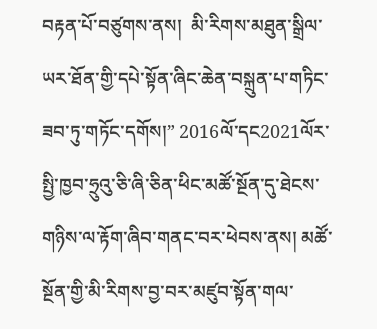བརྟན་པོ་བཙུགས་ནས།  མི་རིགས་མཐུན་སྒྲིལ་ཡར་ཐོན་གྱི་དཔེ་སྟོན་ཞིང་ཆེན་བསྐྲུན་པ་གཏིང་ཟབ་ཏུ་གཏོང་དགོས།” 2016ལོ་དང2021ལོར་སྤྱི་ཁྱབ་ཧྲུའུ་ཅི་ཞི་ཅིན་ཕིང་མཚོ་སྔོན་དུ་ཐེངས་གཉིས་ལ་རྟོག་ཞིབ་གནང་བར་ཕེབས་ནས། མཚོ་སྔོན་གྱི་མི་རིགས་བྱ་བར་མཛུབ་སྟོན་གལ་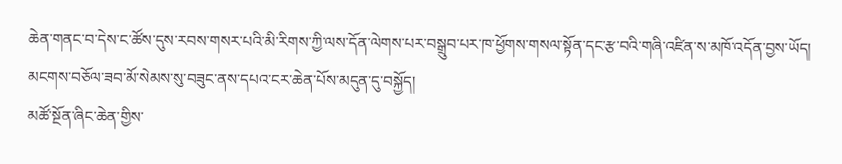ཆེན་གནང་བ་དེས་ང་ཚོས་དུས་རབས་གསར་པའི་མི་རིགས་ཀྱི་ལས་དོན་ལེགས་པར་བསྒྲུབ་པར་ཁ་ཕྱོགས་གསལ་སྟོན་དང་རྩ་བའི་གཞི་འཛིན་ས་མཁོ་འདོན་བྱས་ཡོད།
མངགས་བཅོལ་ཟབ་མོ་སེམས་སུ་བཟུང་ནས་དཔའ་ངར་ཆེན་པོས་མདུན་དུ་བསྐྱོད།
མཚོ་སྔོན་ཞིང་ཆེན་གྱིས་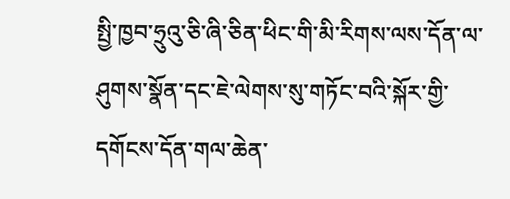སྤྱི་ཁྱབ་ཧྲུའུ་ཅི་ཞི་ཅིན་ཕིང་གི་མི་རིགས་ལས་དོན་ལ་ཤུགས་སྣོན་དང་ཇེ་ལེགས་སུ་གཏོང་བའི་སྐོར་གྱི་དགོངས་དོན་གལ་ཆེན་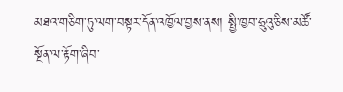མཐའ་གཅིག་ཏུ་ལག་བསྟར་དོན་འཁྱོལ་བྱས་ནས། སྤྱི་ཁྱབ་ཧྲུའུ་ཅིས་མཚོ་སྔོན་ལ་རྟོག་ཞིབ་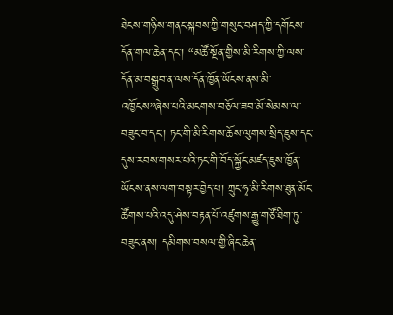ཐེངས་གཉིས་གནང་སྐབས་ཀྱི་གསུང་བཤད་ཀྱི་དགོངས་དོན་གལ་ཆེན་དང་། “མཚོ་སྔོན་གྱིས་མི་རིགས་ཀྱི་ལས་དོན་མ་བསྒྲུབ་ན་ལས་དོན་ཁྱོན་ཡོངས་ནས་མི་འཁྱོངས”ཞེས་པའི་མངགས་བཅོལ་ཟབ་མོ་སེམས་ལ་བཟུང་བ་དང་། ཏང་གི་མི་རིགས་ཆོས་ལུགས་སྲིད་ཇུས་དང་དུས་རབས་གསར་པའི་ཏང་གི་བོད་སྐྱོང་མཛད་ཇུས་ཁྱོན་ཡོངས་ནས་ལག་བསྟར་བྱེད་པ། ཀྲུང་ཧྭ་མི་རིགས་ཐུན་མོང་ཚོགས་པའི་འདུ་ཤེས་བརྟན་པོ་འཛུགས་རྒྱུ་གཙོ་ཐིག་ཏུ་བཟུང་ནས། དམིགས་བསལ་གྱི་ཞིང་ཆེན་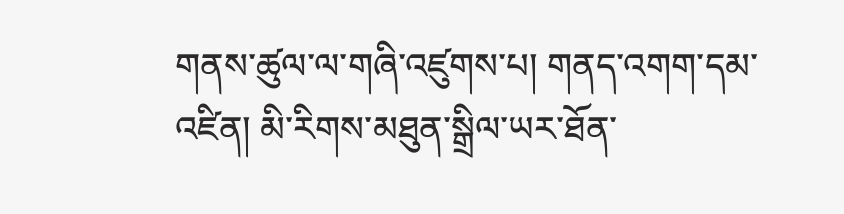གནས་ཚུལ་ལ་གཞི་འཛུགས་པ། གནད་འགག་དམ་འཛིན། མི་རིགས་མཐུན་སྒྲིལ་ཡར་ཐོན་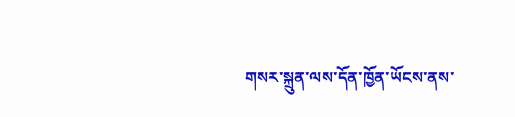གསར་སྐྲུན་ལས་དོན་ཁྱོན་ཡོངས་ནས་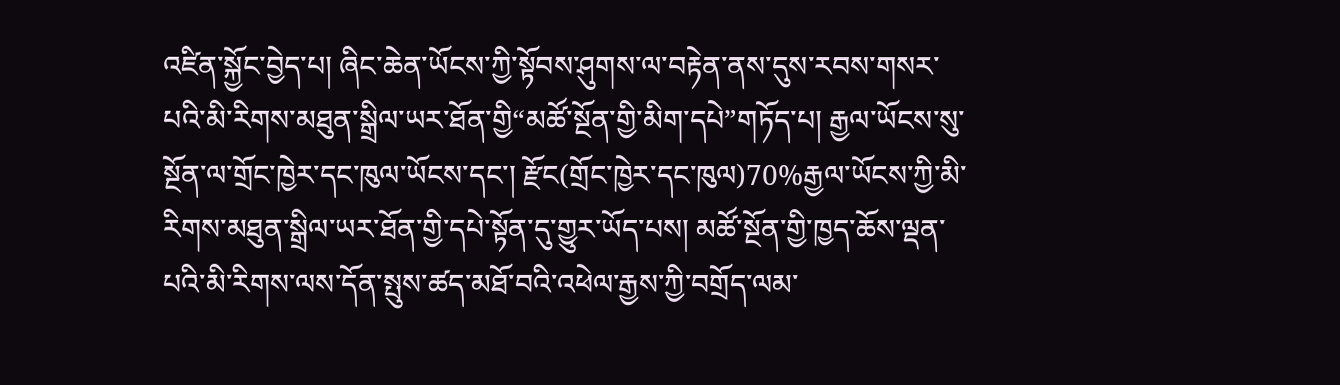འཛིན་སྐྱོང་བྱེད་པ། ཞིང་ཆེན་ཡོངས་ཀྱི་སྟོབས་ཤུགས་ལ་བརྟེན་ནས་དུས་རབས་གསར་པའི་མི་རིགས་མཐུན་སྒྲིལ་ཡར་ཐོན་གྱི“མཚོ་སྔོན་གྱི་མིག་དཔེ”གཏོད་པ། རྒྱལ་ཡོངས་སུ་སྔོན་ལ་གྲོང་ཁྱེར་དང་ཁུལ་ཡོངས་དང་། རྫོང(གྲོང་ཁྱེར་དང་ཁུལ)70%རྒྱལ་ཡོངས་ཀྱི་མི་རིགས་མཐུན་སྒྲིལ་ཡར་ཐོན་གྱི་དཔེ་སྟོན་དུ་གྱུར་ཡོད་པས། མཚོ་སྔོན་གྱི་ཁྱད་ཆོས་ལྡན་པའི་མི་རིགས་ལས་དོན་སྤུས་ཚད་མཐོ་བའི་འཕེལ་རྒྱས་ཀྱི་བགྲོད་ལམ་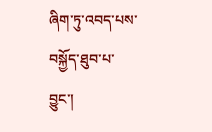ཞིག་ཏུ་འབད་པས་བསྐྱོད་ཐུབ་པ་བྱུང་།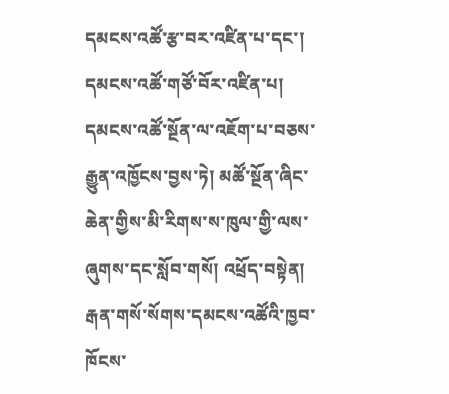དམངས་འཚོ་རྩ་བར་འཛིན་པ་དང་། དམངས་འཚོ་གཙོ་བོར་འཛིན་པ། དམངས་འཚོ་སྔོན་ལ་འཇོག་པ་བཅས་རྒྱུན་འཁྱོངས་བྱས་ཏེ། མཚོ་སྔོན་ཞིང་ཆེན་གྱིས་མི་རིགས་ས་ཁུལ་གྱི་ལས་ཞུགས་དང་སློབ་གསོ། འཕྲོད་བསྟེན། རྒན་གསོ་སོགས་དམངས་འཚོའི་ཁྱབ་ཁོངས་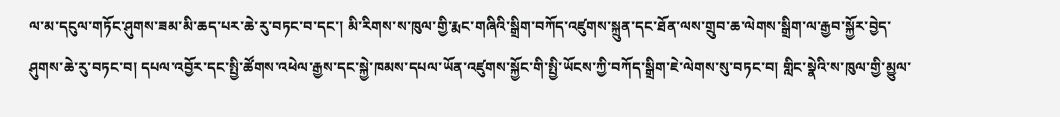ལ་མ་དངུལ་གཏོང་ཤུགས་ཟམ་མི་ཆད་པར་ཆེ་རུ་བཏང་བ་དང་། མི་རིགས་ས་ཁུལ་གྱི་རྨང་གཞིའི་སྒྲིག་བཀོད་འཛུགས་སྐྲུན་དང་ཐོན་ལས་གྲུབ་ཆ་ལེགས་སྒྲིག་ལ་རྒྱབ་སྐྱོར་བྱེད་ཤུགས་ཆེ་རུ་བཏང་བ། དཔལ་འབྱོར་དང་སྤྱི་ཚོགས་འཕེལ་རྒྱས་དང་སྐྱེ་ཁམས་དཔལ་ཡོན་འཛུགས་སྐྱོང་གི་སྤྱི་ཡོངས་ཀྱི་བཀོད་སྒྲིག་ཇེ་ལེགས་སུ་བཏང་བ། གླིང་སྣེའི་ས་ཁུལ་གྱི་མྱུལ་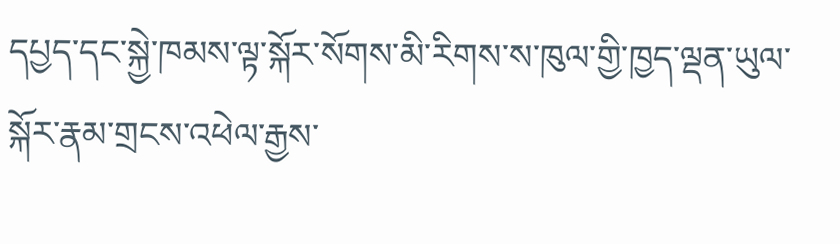དཔྱད་དང་སྐྱེ་ཁམས་ལྟ་སྐོར་སོགས་མི་རིགས་ས་ཁུལ་གྱི་ཁྱད་ལྡན་ཡུལ་སྐོར་རྣམ་གྲངས་འཕེལ་རྒྱས་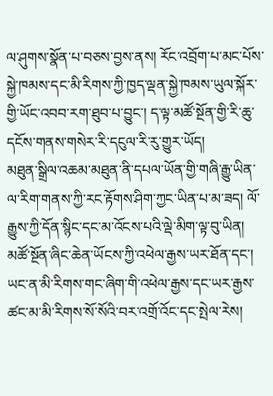ལ་ཤུགས་སྣོན་པ་བཅས་བྱས་ནས། རོང་འབྲོག་པ་མང་པོས་སྐྱེ་ཁམས་དང་མི་རིགས་ཀྱི་ཁྱད་ལྡན་སྐྱེ་ཁམས་ཡུལ་སྐོར་གྱི་ཡོང་འབབ་རག་ཐུབ་པ་བྱུང་། ད་ལྟ་མཚོ་སྔོན་གྱི་རི་ཆུ་དངོས་གནས་གསེར་རི་དངུལ་རི་རུ་གྱུར་ཡོད།
མཐུན་སྒྲིལ་འཆམ་མཐུན་ནི་དཔལ་ཡོན་གྱི་གཞི་རྒྱུ་ཡིན་ལ་རིག་གནས་ཀྱི་རང་རྟོགས་ཤིག་ཀྱང་ཡིན་པ་མ་ཟད། ལོ་རྒྱུས་ཀྱི་དོན་སྙིང་དང་མ་འོངས་པའི་ལྡེ་མིག་ལྟ་བུ་ཡིན། མཚོ་སྔོན་ཞིང་ཆེན་ཡོངས་ཀྱི་འཕེལ་རྒྱས་ཡར་ཐོན་དང་། ཡང་ན་མི་རིགས་གང་ཞིག་གི་འཕེལ་རྒྱས་དང་ཡར་རྒྱས་ཚང་མ་མི་རིགས་སོ་སོའི་བར་འགྲོ་འོང་དང་སྤེལ་རེས།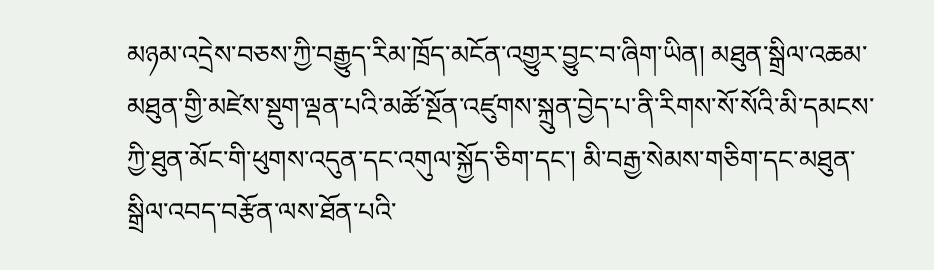མཉམ་འདྲེས་བཅས་ཀྱི་བརྒྱུད་རིམ་ཁྲོད་མངོན་འགྱུར་བྱུང་བ་ཞིག་ཡིན། མཐུན་སྒྲིལ་འཆམ་མཐུན་གྱི་མཛེས་སྡུག་ལྡན་པའི་མཚོ་སྔོན་འཛུགས་སྐྲུན་བྱེད་པ་ནི་རིགས་སོ་སོའི་མི་དམངས་ཀྱི་ཐུན་མོང་གི་ཕུགས་འདུན་དང་འགུལ་སྐྱོད་ཅིག་དང་། མི་བརྒྱ་སེམས་གཅིག་དང་མཐུན་སྒྲིལ་འབད་བརྩོན་ལས་ཐོན་པའི་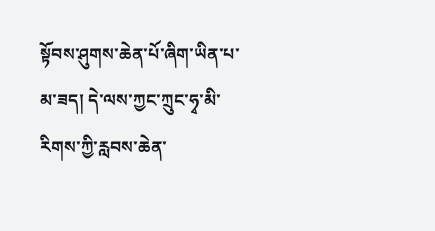སྟོབས་ཤུགས་ཆེན་པོ་ཞིག་ཡིན་པ་མ་ཟད། དེ་ལས་ཀྱང་ཀྲུང་ཧྭ་མི་རིགས་ཀྱི་རླབས་ཆེན་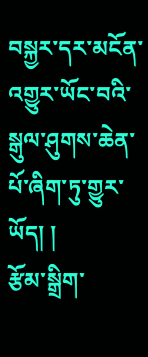བསྐྱར་དར་མངོན་འགྱུར་ཡོང་བའི་སྒུལ་ཤུགས་ཆེན་པོ་ཞིག་ཏུ་གྱུར་ཡོད། །
རྩོམ་སྒྲིག་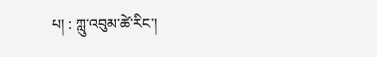པ། : ཀླུ་འབུམ་ཚེ་རིང་།